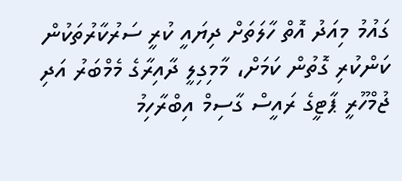ގައުމު މިއަދު އޮތް ހާލަތަށް ދިޔައީ ކުރީ ސަރުކާރުތަކުން ކަންކުރި ގޮތުން ކަމަށް، މާމިގިލީ ދާއިރާގެ މެމްބަރު އަދި ޖުމްހޫރީ ޕާޓީގެ ރައީސް ގާސިމް އިބްރާހިމު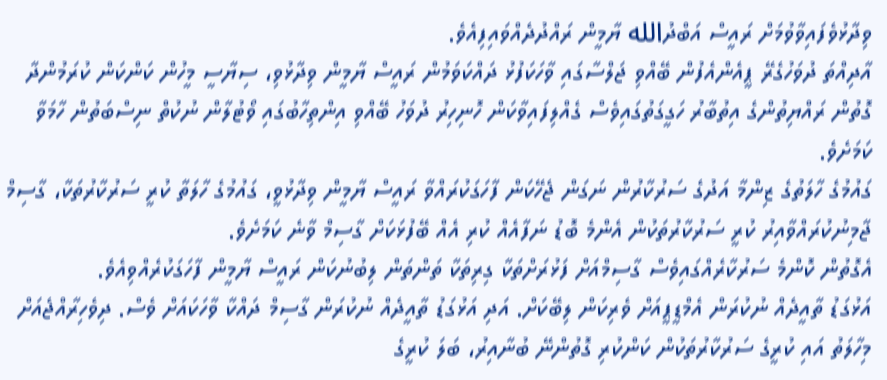ވިދާޅުވެފައިވާވުމަށް ރައީސް އަބްދުالله ޔާމީން ރައްދުދެއްވައިފިއެވެ.
އާދިއްތަ ދުވަހުގެރޭ ޕީއެންއެފުން ބޭއްވި ޖަލްސާގައި ވާހަކަފުޅު ދައްކަވަމުން ރައީސް ޔާމީން ވިދާޅުވި، ސިޔާސީ މީހުން ކަންކަން ކުރަމުންދާ ގޮތުން ރައްޔިތުންގެ އިތުބާރު ހަގީގަތުގައިވެސް ގެއްލިފައިވާކަން ހޮނިހިރު ދުވަހު ބޭއްވި އިންތިހާބުގައި ވޯޓުލާން ނުކުތް ނިސްބަތުން ހާމަވާ ކަމަށެވެ.
ގައުމުގެ ހާލަތުގެ ޒިންމާ އަދުގެ ސަރުކާރުން ނަގަން ޖެހޭކަން ފާހަގަކުރައްވާ ރައީސް ޔާމީން ވިދާޅުވީ، ގައުމުގެ ހާލަތާ ކުރީ ސަރުކާރުތަކާ، ގާސިމް ޖާމިނުކުރައްވާއިރު ކުރީ ސަރުކާރުތަކުން އެންމެ ބޮޑު ނަފާއެއް ކުރި އެއް ބޭފުޅަކަށް ގާސިމް ވާނެ ކަމަށެވެ.
އެގޮތުން ކޮންމެ ސަރުކާރެއްގައިވެސް ގާސިމްއަށް ފަޅުރަށްތަކާ ގިރިތަކާ ތަންތަން ލިބުނުކަން ރައީސް ޔާމީން ފާހަގަކުރެއްވިއެވެ.
އަޅުގަޑު ތާއީދެއް ނުކުރަން އެމްޑީޕީއަށް ވެރިކަން ލިބޭކަށް. އަދި އަޅުގަޑު ތާއީދެއް ނުކުރަން ގާސިމް ދައްކާ ވާހަކައަށް ވެސް. ދިވެހިރާއްޖެއަށް މިހާލަތު އައި ކުރީގެ ސަރުކާރުތަކުން ކަންކުރި ގޮތުންނޭ ބުނާއިރު، ބަލަ ކުރީގެ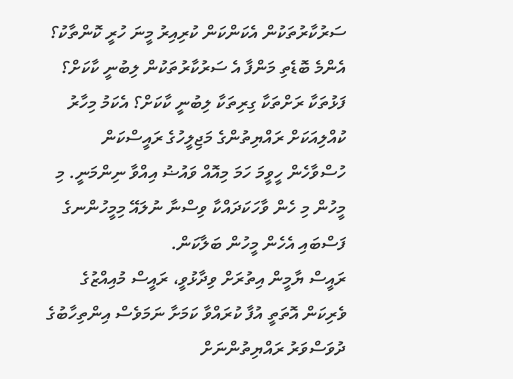ސަރުކާރުތަކުން އެކަންކަން ކުރިއިރު މީނަ ހުރީ ކޮންތާކު؟ އެންމެ ބޮޑެތި މަންފާ އެ ސަރުކާރުތަކުން ލިބުނީ ކާކަށް؟ ފަޅުތަކާ ރަށްތަކާ ގިރިތަކާ ލިބުނީ ކާކަށް؟ އެކަމު މިހާރު ކުއްލިއަކަށް ރައްޔިތުންގެ މަޖިލީހުގެ ރައީސްކަން ހުސްވާހެން ހީވީމަ ހަމަ މިއޮއް ވައުޟު އިއްވާ ނިންމަނީ. މި މީހުން މި ހެން ވާހަކަދައްކާ ވިސްނާ ނުލައޭ މިމީހުންނގެ ފަސްބައި އެހެން މީހުން ބަލާކަން.
ރައީސް ޔާމީން އިތުރަށް ވިދާޅުވީ، ރައީސް މުއިއްޒުގެ ވެރިކަން އޮތަތީ އުފާ ކުރައްވާ ކަމަށާ ނަމަވެސް އިންތިހާބުގެ ދުވަސްވަރު ރައްޔިތުންނަށް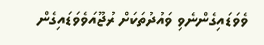ވެވަޑައިގެންނެވި ވައުދުތަކަށް ރުޖޫއަވެވަޑައިގެން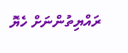ރައްޔިތުންނަށް ހެޔޮ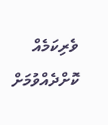ވެރިކަމެއް ކޮށްދެއްވުމަށް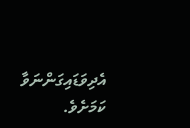އެދިވަޑައިގަންނަވާ ކަމަށެވެ.